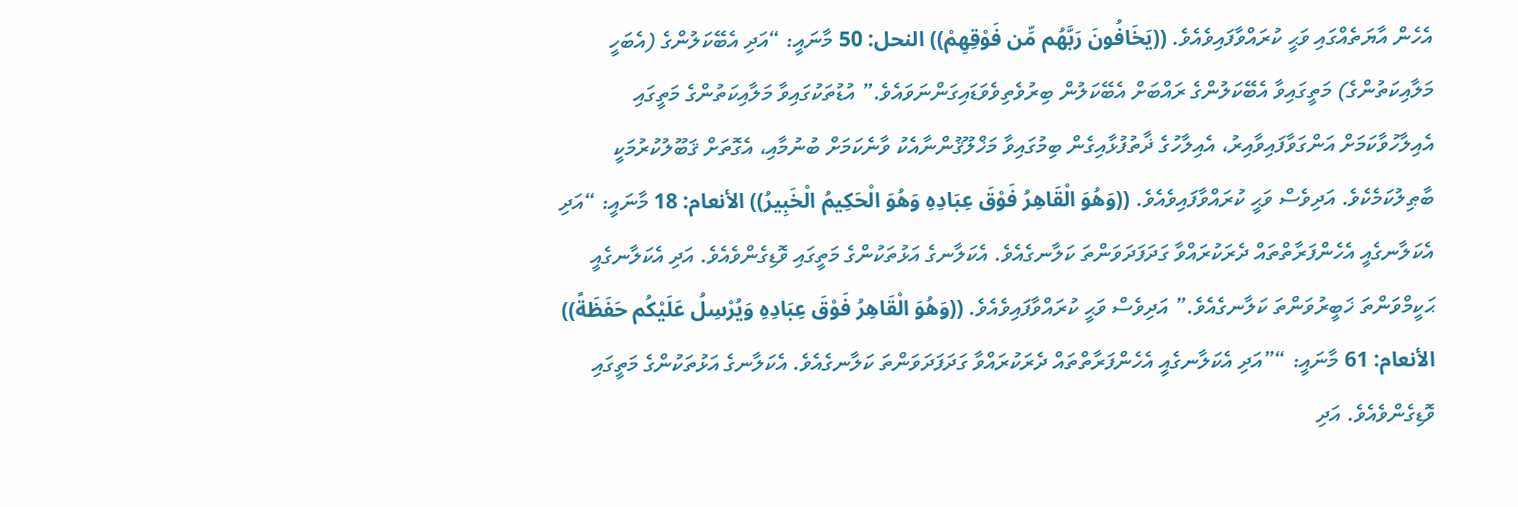އެހެން އާޔަތެއްގައި ވަޙީ ކުރައްވާފައިވެއެވެ. ((يَخَافُونَ رَبَّهُم مِّن فَوْقِهِمْ)) النحل: 50 މާނައީ: “އަދި އެބޭކަލުންގެ (އެބަހީ މަލާއިކަތުންގެ) މަތީގައިވާ އެބޭކަލުންގެ ރައްބަށް އެބޭކަލުން ބިރުވެތިވެވަޑައިގަންނަވައެވެ.” އުޑުތަކުގައިވާ މަލާއިކަތުންގެ މަތީގައި އެއިލާހުވާކަމަށް އަންގަވާފައިވާއިރު، އެއިލާހުގެ ޛާތުފުޅާއިގެން ބިމުގައިވާ މަޚްލޫޤުންނާއެކު ވާނެކަމަށް ބުނުމާއި، އެގޮތަށް ޤަބޫލުކުރުމަކީ ބާޠިލުކަމެކެވެ. އަދިވެސް ވަޙީ ކުރައްވާފައިވެއެވެ. ((وَهُوَ الْقَاهِرُ فَوْقَ عِبَادِهِ وَهُوَ الْحَكِيمُ الْخَبِيرُ)) الأنعام: 18 މާނައީ: “އަދި އެކަލާނގެއީ އެހެންފަރާތްތައް ދެރަކުރައްވާ ގަދަފަދަވަންތަ ކަލާނގެއެވެ. އެކަލާނގެ އަޅުތަކުންގެ މަތީގައި ވޮޑިގެންވެއެވެ. އަދި އެކަލާނގެއީ ޙަކީމްވަންތަ ޚަބީރުވަންތަ ކަލާނގެއެވެ.” އަދިވެސް ވަޙީ ކުރައްވާފައިވެއެވެ. ((وَهُوَ الْقَاهِرُ فَوْقَ عِبَادِهِ وَيُرْسِلُ عَلَيْكُم حَفَظَةً)) الأنعام: 61 މާނައީ: “”އަދި އެކަލާނގެއީ އެހެންފަރާތްތައް ދެރަކުރައްވާ ގަދަފަދަވަންތަ ކަލާނގެއެވެ. އެކަލާނގެ އަޅުތަކުންގެ މަތީގައި ވޮޑިގެންވެއެވެ. އަދި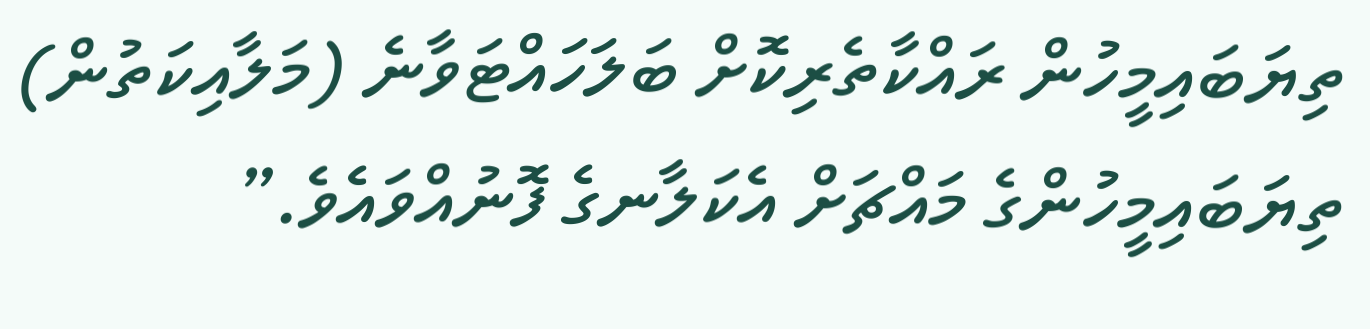ތިޔަބައިމީހުން ރައްކާތެރިކޮށް ބަލަހައްޓަވާނެ (މަލާއިކަތުން) ތިޔަބައިމީހުންގެ މައްޗަށް އެކަލާނގެ ފޮނުއްވައެވެ.”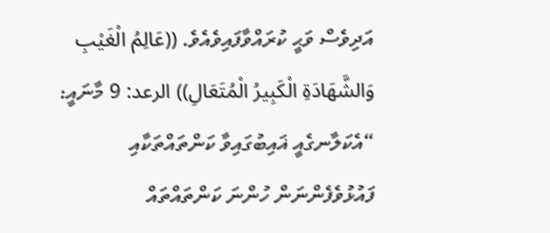އަދިވެސް ވަޙީ ކުރައްވާފައިވެއެވެ. ((عَالِمُ الْغَيْبِ وَالشَّهَادَةِ الْكَبِيرُ الْمُتَعَالِ)) الرعد: 9 މާނައީ: “އެކަލާނގެއީ ޣައިބުގައިވާ ކަންތައްތަކާއި ފައުޅުވެފެންނަން ހުންނަ ކަންތައްތައް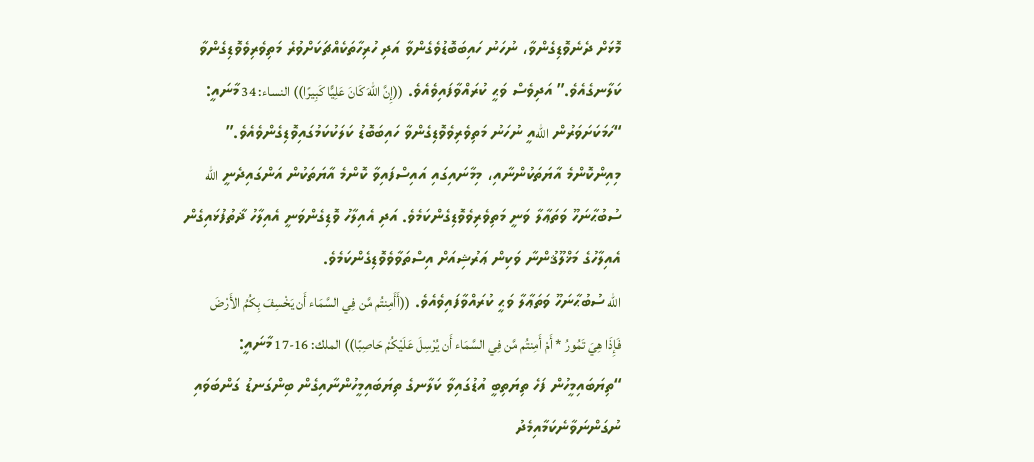މޮޅަށް ދެނެވޮޑިގެންވާ، ނުހަނު ހައިބަބޮޑުވެގެންވާ އަދި ހުރިހާތަކެއްޗަކަށްވުރެ މަތިވެރިވެވޮޑިގެންވާ ކަލާނގެއެވެ.” އަދިވެސް ވަޙީ ކުރައްވާފައިވެއެވެ. ((إِنَّ اللّهَ كَانَ عَلِيًّا كَبِيرًا)) النساء: 34 މާނައީ: “ހަމަކަށަވަރުން اللهއީ ނުހަނު މަތިވެރިވެވޮޑިގެންވާ ހައިބަބޮޑު ކަލަކުކަމުގައިވޮޑިގެންވެއެވެ.” މިއިންކޮންމެ އާޔަތަކުންނާއި، މިމާނައިގައި އައިސްފައިވާ ކޮންމެ އާޔަތަކުން އަންގައިދެނީ الله ސުބުޙާނަހޫ ވަތަޢާލާ ވަނީ މަތިވެރިވެވޮޑިގެންކަމެވެ. އަދި އެއިލާހު ވޮޑިގެންވަނީ އެއިލާހު ޛާތުފުޅައިގެން އެއިލާހުގެ މަޚްލޫޤުންނާ ވަކިން ޢަރުޝިއަށް އިސްތަވާވެވޮޑިގެންކަމެވެ.
الله ސުބުޙާނަހޫ ވަތަޢާލާ ވަޙީ ކުރައްވާފައިވެއެވެ. ((أَأَمِنتُم مَّن فِي السَّمَاء أَن يَخْسِفَ بِكُمُ الأَرْضَ فَإِذَا هِيَ تَمُورُ * أَمْ أَمِنتُم مَّن فِي السَّمَاء أَن يُرْسِلَ عَلَيْكُمْ حَاصِبًا)) الملك: 16-17 މާނައީ: “ތިޔަބައިމީހުން ފަހެ ތިޔަތިބީ އުޑުގައިވާ ކަލާނގެ ތިޔަބައިމީހުންނާއިގެން ބިންގަނޑު ގަންބަވައި ނުގަންނަވާނެކަމާއިމެދު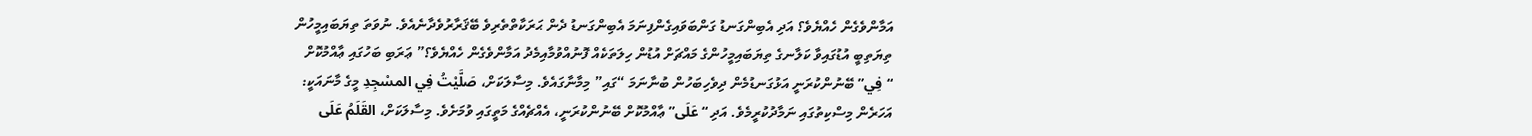އަމާންވެގެން ހެއްޔެވެ؟ އަދި އެބިންގަނޑު ގަންބަވައިގެންފިނަމަ އެބިންގަނޑު ދެން ޙަރަކާތްތެރިވެ ބޭޤަރާރުވެދާނެއެވެ. ނުވަތަ ތިޔަބައިމީހުން ތިޔަތިބީ އުޑުގައިވާ ކަލާނގެ ތިޔަބައިމީހުންގެ މައްޗަށް އުޑުން ހިލަތަކެއް ފޮނުއްވުމާއިމެދު އަމާންވެގެން ހެއްޔެވެ؟” ޢަރަބި ބަހުގައި ޢާއްމުކޮށް “فِي” ބޭނުންކުރަނީ އަޅުގަނޑުމެން ދިވެހިބަހުން ބުނާނަމަ “ގައި” މިމާނާގައެވެ. މިސާލަކަށް، صَلَّيْتُ فِي المسْجِدِ މީގެ މާނައަކީ: އަހަރެން މިސްކިތުގައި ނަމާދުކުރީމެވެ. އަދި “عَلَى” ޢާއްމުކޮށް ބޭނުންކުރަނީ، އެއްޗެއްގެ މަތީގައި ވުމަށެވެ. މިސާލަކަށް، القَلَمُ عَلَى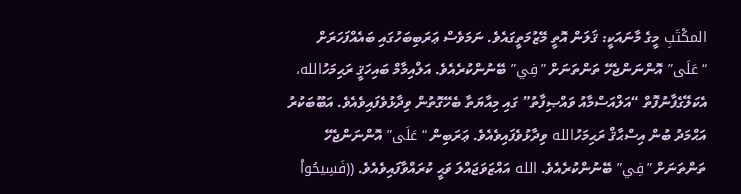المكْتَبِ މީގެ މާނައަކީ: ޤަލަން އޮތީ މޭޒުމަތީގައެވެ. ނަމަވެސް ޢަރަބިބަހުގައި ބައެއްފަހަރަށް “عَلَى” އޮންނަންޖެހޭ ތަންތަނަށް ”فِي” ބޭނުންކުރެއެވެ. އަލްއިމާމް ބައިހަޤީ ރަޙިމަހުالله، އެކަލޭގެފާނުފޮތް “އަލްއަސްމާއު ވައްޞިފާތު” ގައި މިއާޔަތާ ބެހޭގޮތުން ވިދާޅުވެފައިވެއެވެ. އަބޫބަކުރު އަޙްމަދު ބުން އިސްޙާޤް ރަޙިމަހުالله ވިދާޅުވެފައިވެއެވެ. ޢަރަބިން “عَلَى” އޮންނަންޖެހޭ ތަންތަނަށް ”فِي” ބޭނުންކުރެއެވެ. الله އައްޒަވަޖައްލަ ވަޙީ ކުރައްވާފައިވެއެވެ. ((فَسِيحُواْ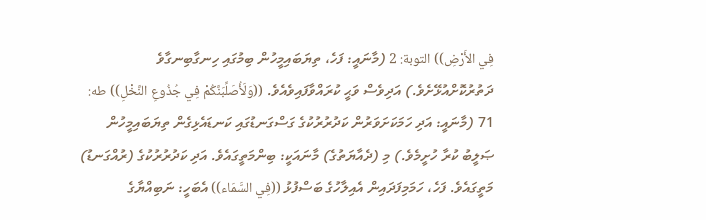فِي الأَرْضِ)) التوبة: 2 (މާނައީ: ފަހެ، ތިޔަބައިމީހުން ބިމުގައި ހިނގާބިނގާވެ ދަތުރުކޮށްއުޅޭށެވެ.) އަދިވެސް ވަޙީ ކުރައްވާފައިވެއެވެ. ((وَلَأُصَلِّبَنَّكُمْ فِي جُذُوعِ النَّخْلِ)) طه: 71 (މާނައީ: އަދި ހަމަކަށަވަރުން ކަދުރުރުކުގެ ގަސްގަނޑުގައި ކަނޑައެޅިގެން ތިޔަބައިމީހުން ޞަލީބު ކުރާ ހުށީމެވެ.) މި (ދެއާޔަތުގެ) މާނައަކީ: ބިންމަތީގައެވެ. އަދި ކަދުރުރުކުގެ (ރުއްގަނޑު) މަތީގައެވެ. ފަހެ، ހަމަމިފަދައިން އެއިލާހުގެ ބަސްފުޅު ((فِي السَّمَاء)) އެބަހީ: ނަބިއްޔާގެ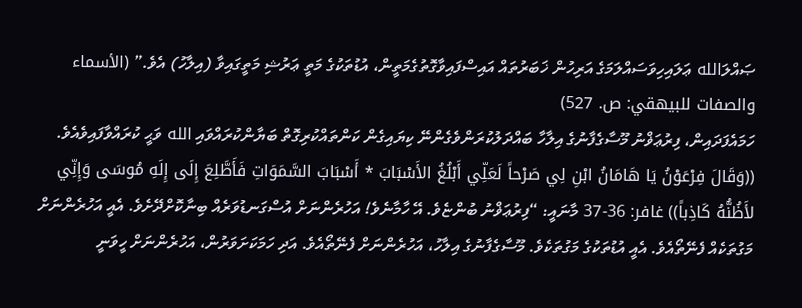ޞައްލަالله ޢަލައިހިވަސައްލަމަގެ އަރިހުން ޚަބަރުތައް އައިސްފައިވާގޮތުގެމަތީން، އުޑުތަކުގެ މަތީ ޢަރުޝި މަތީގައިވާ (އިލާހު) އެވެ.” (الأسماء والصفات للبيهقي: ص. 527)
ހަމައެފަދައިން، ފިރުޢަޥްނު މޫސާގެފާނުގެ އިލާހާ ބައްދަލުކުރަންވެގެންނޭ ކިޔައިގެން ކަންތައްކުރިގޮތް ބަޔާންކުރައްވައި الله ވަޙީ ކުރައްވާފައިވެއެވެ. ((وَقَالَ فِرْعَوْنُ يَا هَامَانُ ابْنِ لِي صَرْحاً لَعَلِّي أَبْلُغُ الأَسْبَابَ * أَسْبَابَ السَّمَوَاتِ فَأَطَّلِعَ إِلَى إِلَهِ مُوسَى وَإِنِّي لأَظُنُّهُ كَاذِباً)) غافر: 36-37 މާނައީ: “ފިރުޢަޥްނު ބުންޏެވެ. އޭ ހާމާނެވެ! އަހުރެންނަށް އުސްގަނޑުވަރެއް ބިނާކޮށްދޭށެވެ. އެއީ އަހުރެންނަށް މަގުތަކެއް ފެނޭތޯއެވެ. އެއީ އުޑުތަކުގެ މަގުތަކެވެ. މޫސާގެފާނުގެ އިލާހު، އަހުރެންނަށް ފެނޭތޯއެވެ. އަދި ހަމަކަށަވަރުން، އަހުރެންނަށް ހީވަނީ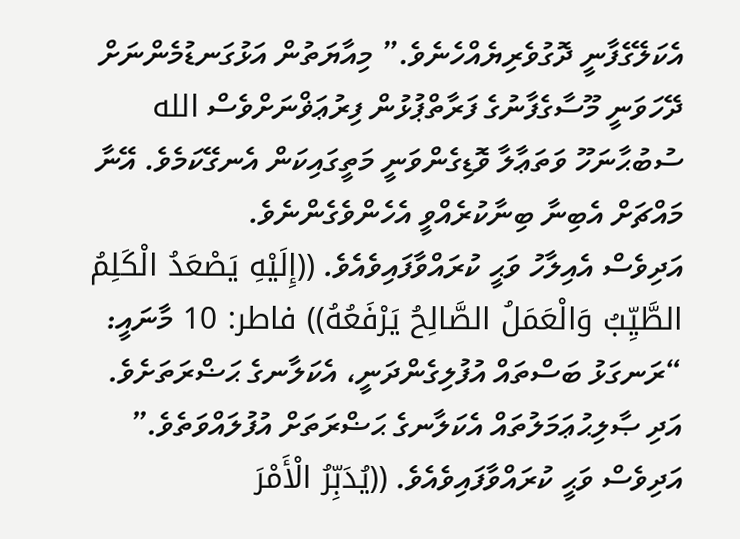އެކަލޭގެފާނީ ދޮގުވެރިޔެއްހެނެވެ.” މިއާޔަތުން އަޅުގަނޑުމެންނަށް ދޭހަވަނީ މޫސާގެފާނުގެ ފަރާތްޕުޅުން ފިރުޢަޥްނަށްވެސް الله ސުބުޙާނަހޫ ވަތަޢާލާ ވޮޑިގެންވަނީ މަތީގައިކަން އެނގޭކަމެވެ. އޭނާ މައްޗަށް އެބިނާ ބިނާކުރެއްވީ އެހެންވެގެންނެވެ.
އަދިވެސް އެއިލާހު ވަޙީ ކުރައްވާފައިވެއެވެ. ((إِلَيْهِ يَصْعَدُ الْكَلِمُ الطَّيِّبُ وَالْعَمَلُ الصَّالِحُ يَرْفَعُهُ)) فاطر: 10 މާނައީ: “ރަނގަޅު ބަސްތައް އުފުލިގެންދަނީ، އެކަލާނގެ ޙަޟްރަތަށެވެ. އަދި ޞާލިޙުޢަމަލުތައް އެކަލާނގެ ޙަޟްރަތަށް އުފުލައްވަތެވެ.” އަދިވެސް ވަޙީ ކުރައްވާފައިވެއެވެ. ((يُدَبِّرُ الْأَمْرَ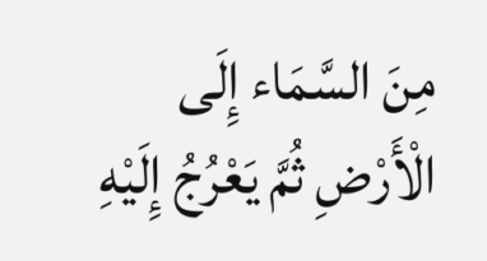مِنَ السَّمَاء إِلَى الْأَرْضِ ثُمَّ يَعْرُجُ إِلَيْهِ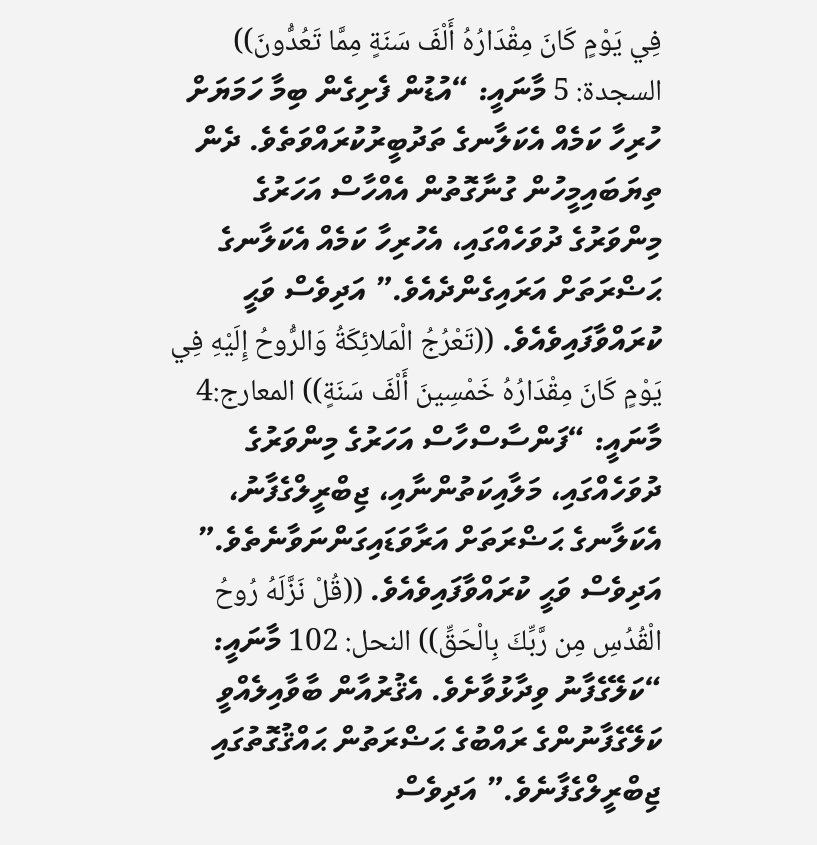فِي يَوْمٍ كَانَ مِقْدَارُهُ أَلْفَ سَنَةٍ مِمَّا تَعُدُّونَ)) السجدة: 5 މާނައީ: “އުޑުން ފެށިގެން ބިމާ ހަމަޔަށް ހުރިހާ ކަމެއް އެކަލާނގެ ތަދުބީރުކުރައްވަތެވެ. ދެން ތިޔަބައިމީހުން ގުނާގޮތުން އެއްހާސް އަހަރުގެ މިންވަރުގެ ދުވަހެއްގައި، އެހުރިހާ ކަމެއް އެކަލާނގެ ޙަޟްރަތަށް އަރައިގެންދެއެވެ.” އަދިވެސް ވަޙީ ކުރައްވާފައިވެއެވެ. ((تَعْرُجُ الْمَلائِكَةُ وَالرُّوحُ إِلَيْهِ فِي يَوْمٍ كَانَ مِقْدَارُهُ خَمْسِينَ أَلْفَ سَنَةٍ)) المعارج:4 މާނައީ: “ފަންސާސްހާސް އަހަރުގެ މިންވަރުގެ ދުވަހެއްގައި، މަލާއިކަތުންނާއި، ޖިބްރީލްގެފާނު، އެކަލާނގެ ޙަޟްރަތަށް އަރާވަޑައިގަންނަވާނެތެވެ.” އަދިވެސް ވަޙީ ކުރައްވާފައިވެއެވެ. ((قُلْ نَزَّلَهُ رُوحُ الْقُدُسِ مِن رَّبِّكَ بِالْحَقِّ)) النحل: 102 މާނައީ: “ކަލޭގެފާނު ވިދާޅުވާށެވެ. އެޤުރުއާން ބާވާއިލެއްވީ ކަލޭގެފާނުންގެ ރައްބުގެ ޙަޟްރަތުން ޙައްޤުގޮތުގައި ޖިބްރީލްގެފާނެވެ.” އަދިވެސް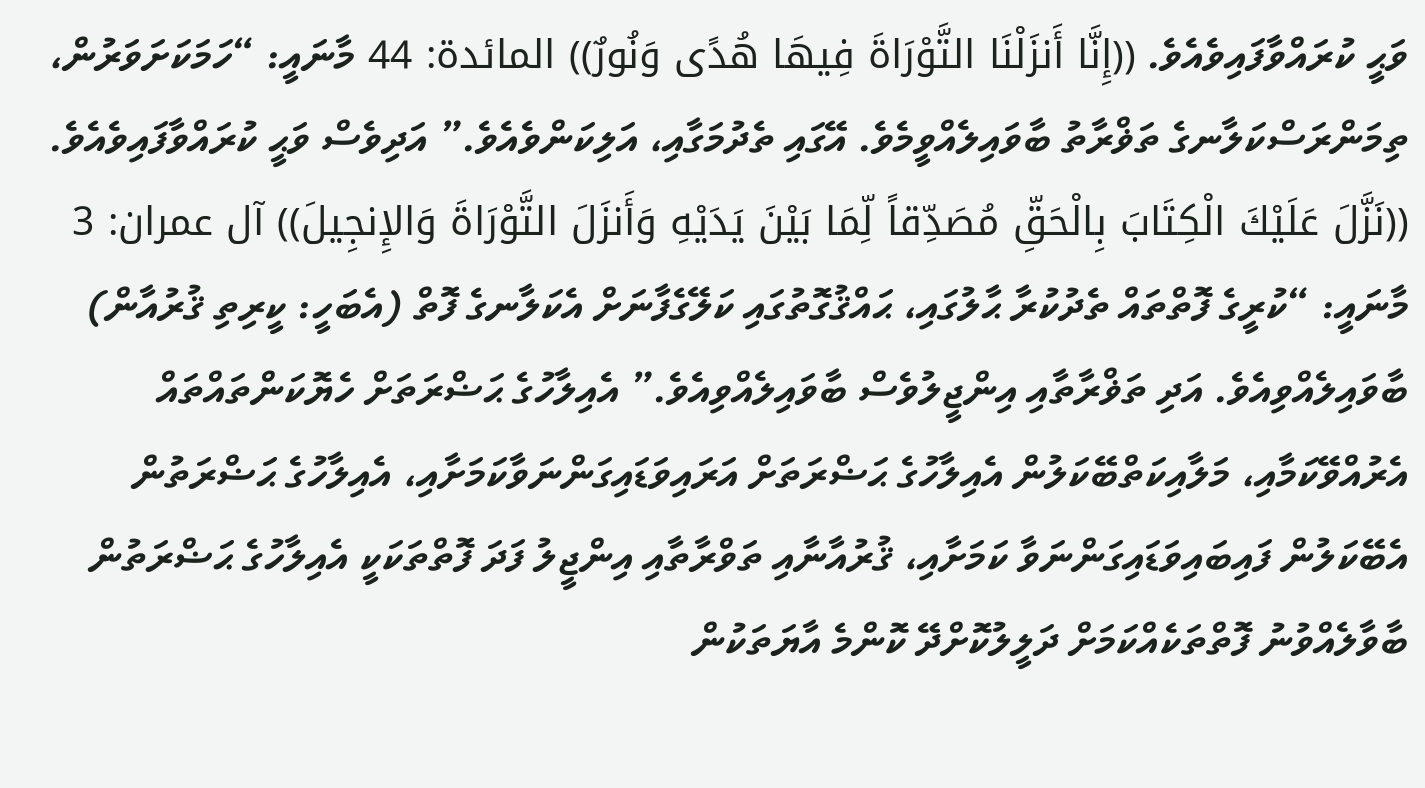ވަޙީ ކުރައްވާފައިވެއެވެ. ((إِنَّا أَنزَلْنَا التَّوْرَاةَ فِيهَا هُدًى وَنُورٌ)) المائدة: 44 މާނައީ: “ހަމަކަށަވަރުން، ތިމަންރަސްކަލާނގެ ތަޥްރާތު ބާވައިލެއްވީމެވެ. އޭގައި ތެދުމަގާއި، އަލިކަންވެއެވެ.” އަދިވެސް ވަޙީ ކުރައްވާފައިވެއެވެ. ((نَزَّلَ عَلَيْكَ الْكِتَابَ بِالْحَقِّ مُصَدِّقاً لِّمَا بَيْنَ يَدَيْهِ وَأَنزَلَ التَّوْرَاةَ وَالإِنجِيلَ)) آل عمران: 3 މާނައީ: “ކުރީގެ ފޮތްތައް ތެދުކުރާ ޙާލުގައި، ޙައްޤުގޮތުގައި ކަލޭގެފާނަށް އެކަލާނގެ ފޮތް (އެބަހީ: ކީރިތި ޤުރުއާން) ބާވައިލެއްވިއެވެ. އަދި ތަޥްރާތާއި އިންޖީލުވެސް ބާވައިލެއްވިއެވެ.” އެއިލާހުގެ ޙަޟްރަތަށް ހެޔޮކަންތައްތައް އެރުއްވޭކަމާއި، މަލާއިކަތްބޭކަލުން އެއިލާހުގެ ޙަޟްރަތަށް އަރައިވަޑައިގަންނަވާކަމަށާއި، އެއިލާހުގެ ޙަޟްރަތުން އެބޭކަލުން ފައިބައިވަޑައިގަންނަވާ ކަމަށާއި، ޤުރުއާނާއި ތަވްރާތާއި އިންޖީލު ފަދަ ފޮތްތަކަކީ އެއިލާހުގެ ޙަޟްރަތުން ބާވާލެއްވުނު ފޮތްތަކެއްކަމަށް ދަލީލުކޮށްދޭ ކޮންމެ އާޔަތަކުން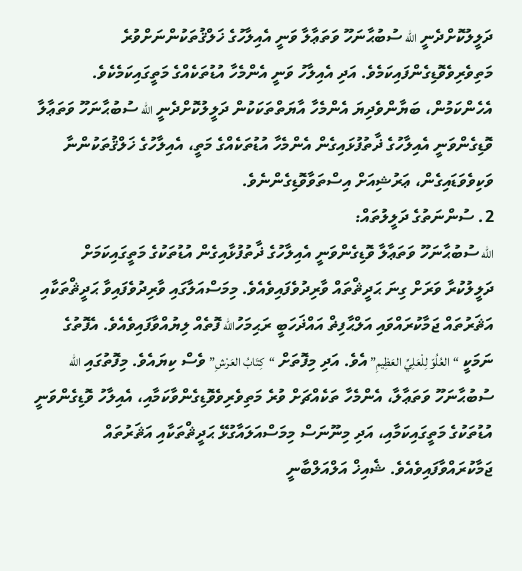ދަލީލުކޮށްދެނީ الله ސުބުޙާނަހޫ ވަތަޢާލާ ވަނީ އެއިލާހުގެ ޚަލްޤުތަކުންނަށްވުރެ މަތިވެރިވެވޮޑިގެންފައިކަމެވެ. އަދި އެއިލާހު ވަނީ އެންމެހާ އުޑުތަކެއްގެ މަތީގައިކަމެކެވެ.
އެހެންކަމުން، ބަޔާންވެދިޔަ އެންމެހާ އާޔަތްތަކަކުން ދަލީލުކޮށްދެނީ الله ސުބުޙާނަހޫ ވަތަޢާލާ ވޮޑިގެންވަނީ އެއިލާހުގެ ޛާތުފުޅައިގެން އެންމެހާ އުޑުތަކެއްގެ މަތީ، އެއިލާހުގެ ޚަލްޤުތަކުންނާ ވަކިވެވަޑައިގެން، ޢަރުޝިއަށް އިސްތަވާވޮޑިގެންނެވެ.
2. ސުންނަތުގެ ދަލީލުތައް:
الله ސުބުޙާނަހޫ ވަތަޢާލާ ވޮޑިގެންވަނީ އެއިލާހުގެ ޛާތުފުޅާއިގެން އުޑުތަކުގެ މަތީގައިކަމަށް ދަލީލުކުރާ ވަރަށް ގިނަ ޙަދީޘްތައް ވާރިދުވެފައިވެއެވެ. މިމަސްއަލާގައި ވާރިދުވެފައިވާ ޙަދީޘްތަކާއި އަޘަރުތައް ޖަމާކުރައްވައި އަލްޙާފިޡް އައްޛަހަބީ ރަޙިމަހުالله ފޮތެއް ލިޔުއްވާފައިވެއެވެ. އެފޮތުގެ ނަމަކީ “العُلُوّ لِلْعَلِيِّ العَظِيمِ” އެވެ. އަދި މިފޮތަށް “كِتَابُ العَرْشِ” ވެސް ކިޔައެވެ. މިފޮތުގައި الله ސުބުޙާނަހޫ ވަތަޢާލާ، އެންމެހާ ތަކެއްޗަށް ވުރެ މަތިވެރިވެވޮޑިގެންވާކަމާއި، އެއިލާހު ވޮޑިގެންވަނީ އުޑުތަކުގެ މަތީގައިކަމާއި، އަދި މިނޫނަސް މިމަސްއަލައާގުޅޭ ޙަދީޘްތަކާއި އަޘަރުތައް ޖަމާކުރައްވާފައިވެއެވެ. ޝެއިޚް އަލްއަލްބާނީ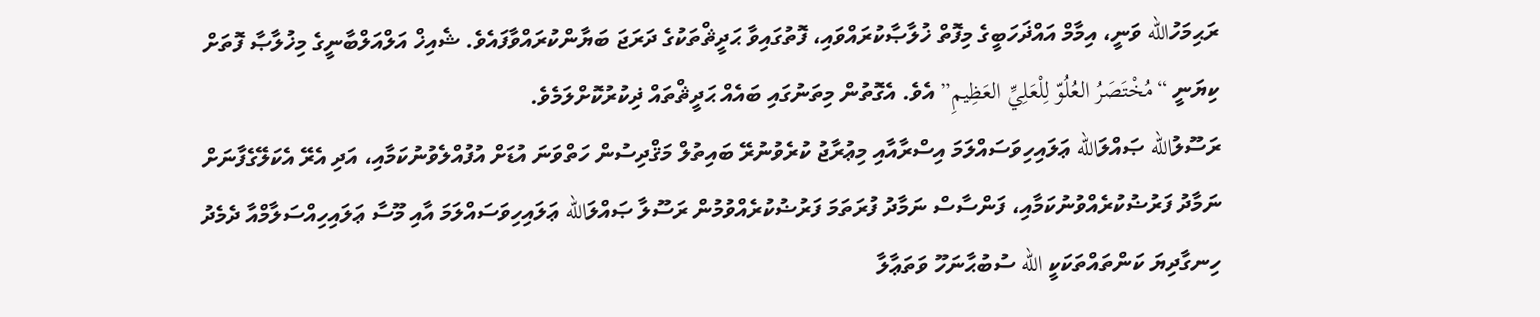ރަޙިމަހުالله ވަނީ، އިމާމް އައްޛަހަބީގެ މިފޮތް ޚުލާޞާކުރައްވައި، ފޮތުގައިވާ ޙަދީޘްތަކުގެ ދަރަޖަ ބަޔާންކުރައްވާފައެވެ. ޝެއިޚް އަލްއަލްބާނީގެ މިޚުލާޞާ ފޮތަށް ކިޔަނީ “مُخْتَصَرُ العُلُوّ لِلْعَلِيِّ العَظِيمِ” އެވެ. އެގޮތުން މިތަނުގައި ބައެއް ޙަދީޘްތައް ޛިކުރުކޮށްލަމެވެ.
ރަސޫލުالله ޞައްލަالله ޢަލައިހިވަސައްލަމަ އިސްރާއާއި މިޢުރާޖު ކުރެވުނުރޭ ބައިތުލް މަޤްދިސުން ހަތްވަނަ އުޑަށް އުފުއްލެވުނުކަމާއި، އަދި އެރޭ އެކަލޭގެފާނަށް ނަމާދު ފަރުޟުކުރެއްވުނުކަމާއި، ފަންސާސް ނަމާދު ފުރަތަމަ ފަރުޟުކުރެއްވުމުން ރަސޫލާ ޞައްލަالله ޢަލައިހިވަސައްލަމަ އާއި މޫސާ ޢަލައިހިއްސަލާމްއާ ދެމެދު ހިނގާދިޔަ ކަންތައްތަކަކީ الله ސުބުޙާނަހޫ ވަތަޢާލާ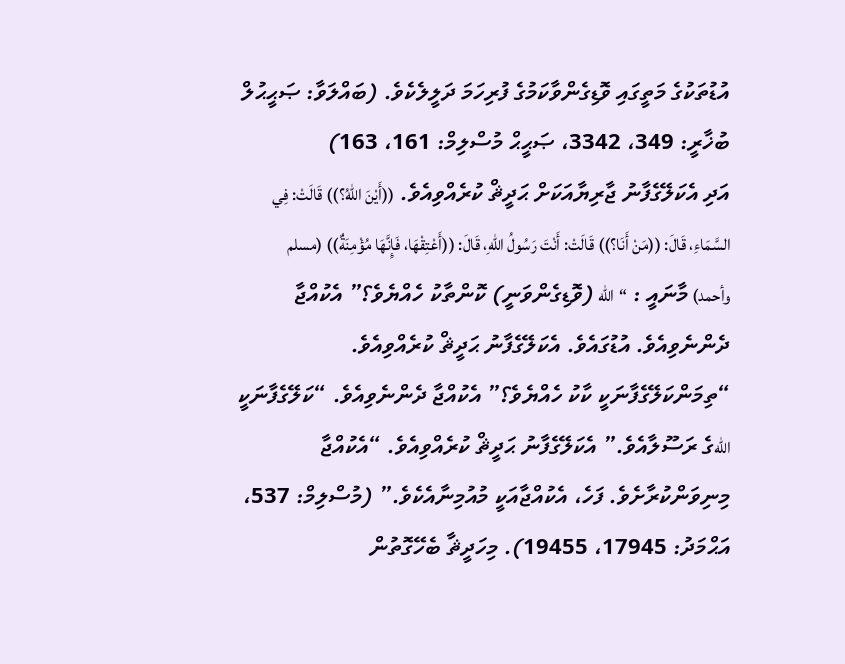އުޑުތަކުގެ މަތީގައި ވޮޑިގެންވާކަމުގެ ފުރިހަމަ ދަލީލެކެވެ. (ބައްލަވާ: ޞަޙީޙުލް ބުޚާރީ: 349، 3342، ޞަޙީޙް މުސްލިމް: 161، 163)
އަދި އެކަލޭގެފާނު ޖާރިޔާއަކަށް ޙަދީޘް ކުރެއްވިއެވެ. ((أَيْنَ اللهُ؟)) قَالَتْ: فِي السَّمَاءِ، قَالَ: ((مَنْ أَنَا؟)) قَالَتْ: أَنْتَ رَسُولُ اللهِ، قَالَ: ((أَعْتِقْهَا، فَإِنَّهَا مُؤْمِنَةٌ)) (مسلم وأحمد) މާނައީ : “الله (ވޮޑިގެންވަނީ) ކޮންތާކު ހެއްޔެވެ؟” އެކުއްޖާ ދެންނެވިއެވެ. އުޑުގައެވެ. އެކަލޭގެފާނު ޙަދީޘް ކުރެއްވިއެވެ. “ތިމަންކަލޭގެފާނަކީ ކާކު ހެއްޔެވެ؟” އެކުއްޖާ ދެންނެވިއެވެ. “ކަލޭގެފާނަކީ اللهގެ ރަސޫލާއެވެ.” އެކަލޭގެފާނު ޙަދީޘް ކުރެއްވިއެވެ. “އެކުއްޖާ މިނިވަންކުރާށެވެ. ފަހެ، އެކުއްޖާއަކީ މުއުމިނާއެކެވެ.” (މުސްލިމް: 537، އަޙްމަދު: 17945، 19455). މިހަދީޘާ ބެހޭގޮތުން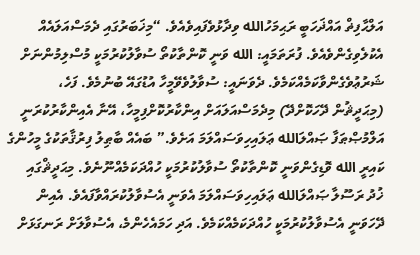އަލްޙާފިޡް އައްޛަހަބީ ރަޙިމަހުالله ވިދާޅުވެފައިވެއެވެ. “މިޚަބަރުގައި ދެމަސްއަލައެއް އެކުލެވިގެންވެއެވެ. ފުރަތަމައީ: الله ވަނީ ކޮންތާކުތޯ ސުވާލުކުރުމަކީ މުސްލިމުންނަށް ޝަރުޢުވެގެންވާކަމެއްކަމެވެ. ދެވަނައީ: ސުވާލުވެވޭމީހާ އުޑުގައޭ ބުނުމެވެ. ފަހެ، (މިޙަދީޘުން ދޭހަކޮށްދޭ) މިދެމަސްއަލައަށް އިންކާރުކޮށްފިމީހާ، އޭނާ އެއިންކާރުކުރަނީ އަލްމުޞްޠަފާ ޞައްލަالله ޢަލައިހިވަސައްލަމަ އަށެވެ.” ބައެއް ބާޠިލު ފިރުޤާތަކުގެ މީހުންގެ ކައިރީ الله ވޮޑިގެންވަނީ ކޮންތާކުތޯ ސުވާލުކުރުމަކީ ހުއްދަކަމެއްނޫނެވެ. މިޙަދީޘްގައި ޚުދު ރަސޫލާ ޞައްލަالله ޢަލައިހިވަސައްލަމަ އެވަނީ އެސުވާލުކުރައްވާފައެވެ. އެއިން ދޭހަވަނީ އެސުވާލުކުރުމަކީ ހުއްދަކަމެއްކަމެވެ. އަދި ހަމައެހެންމެ، އެސުވާލަށް ރަނގަޅަށް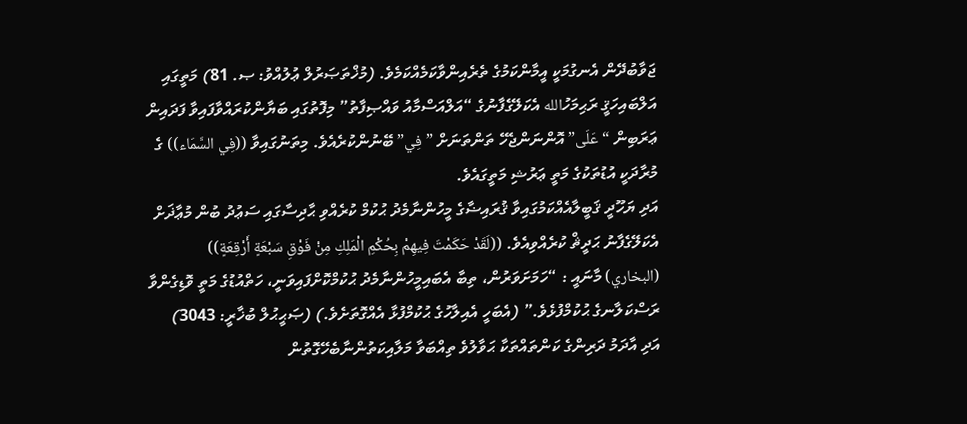ޖަވާބުދޭން އެނގުމަކީ އީމާންކަމުގެ ތެރެއިންވާކަމެއްކަމެވެ. (މުޚްތަޞަރުލް ޢުލުއްވު: ޞ. 81) މަތީގައި އަލްބައިހަޤީ ރަޙިމަހުالله އެކަލޭގެފާނުގެ “އަލްއަސްމާއު ވައްޞިފާތު” މިފޮތުގައި ބަޔާންކުރައްވާފައިވާ ފަދައިން ޢަރަބިން “عَلَى” އޮންނަންޖެހޭ ތަންތަނަށް ”فِي” ބޭނުންކުރެއެވެ. މިތަނުގައިވާ ((فِي السَّمَاء)) ގެ މުރާދަކީ އުޑުތަކުގެ މަތީ ޢަރުޝި މަތީގައެވެ.
އަދި ޔަހޫދީ ޤަބީލާއެއްކަމުގައިވާ ޤުރައިޟާގެ މީހުންނާމެދު ޙުކުމް ކުރެއްވި ޙާދިސާގައި ސަޢުދު ބުން މުޢާޛަށް އެކަލޭގެފާނު ޙަދީޘް ކުރެއްވިއެވެ. ((لَقَدْ حَكَمْتَ فِيهِمْ بِحُكْمِ الْمَلِكِ مِنْ فَوْقِ سَبْعَةٍ أَرْقِعَةٍ)) (البخاري) މާނައީ : “ހަމަށަވަރުން، ތިބާ އެބައިމީހުންނާމެދު ޙުކުމްކޮށްފައިވަނީ، ހަތްއުޑުގެ މަތީ ވޮޑިގެންވާ ރަސްކަލާނގެ ޙުކުމްފުޅެވެ.” (އެބަހީ އެއިލާހުގެ ޙުކުމްފުޅާ އެއްގޮތަށެވެ.) (ޞަޙީޙުލް ބުޚާރީ: 3043)
އަދި އާދަމު ދަރިންގެ ކަންތައްތަކާ ޙަވާލުވެ ތިއްބަވާ މަލާއިކަތުންނާބެހޭގޮތުން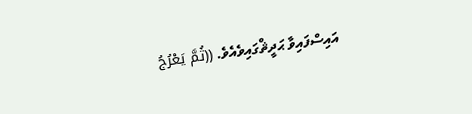އައިސްފައިވާ ޙަދީޘްގައިވެއެވެ. ((ثُمَّ يَعْرُجُ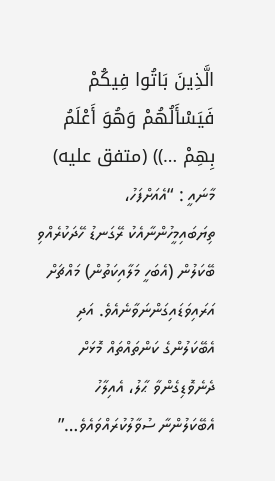الَّذِينَ بَاتُوا فِيكُمْ فَيَسْأَلُهُمْ وَهُوَ أَعْلَمُ بِهِمْ …)) (متفق عليه) މާނައީ : “އެއަށްފަހު، ތިޔަބައިމީހުންނާއެކު ރޭގަނޑު ހޭދަކުރެއްވި ބޭކަލުން (އެބަހީ މަލާއިކަތުން) މައްޗަށް އަރައިވަޑައިގަންނަވާނެއެވެ. އަދި އެބޭކަލުންގެ ކަންތައްތައް މޮޅަށް ދެނެވޮޑިގެންވާ ޙާލު، އެއިލާހު އެބޭކަލުންނާ ސުވާލުކުރައްވައެވެ…”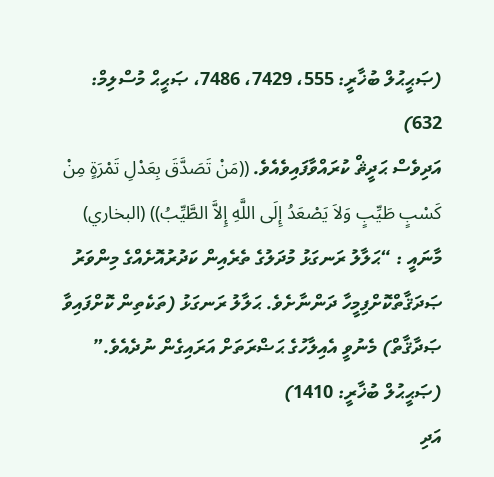(ޞަޙީޙުލް ބުޚާރީ: 555، 7429، 7486، ޞަޙީޙް މުސްލިމް: 632)
އަދިވެސް ޙަދީޘް ކުރައްވާފައިވެއެވެ. ((مَنْ تَصَدَّقَ بِعَدْلِ تَمْرَةٍ مِنْ كَسْبٍ طَيِّبٍ وَلاَ يَصْعَدُ إِلَى اللَّهِ إِلاَّ الطَّيِّبُ)) (البخاري) މާނައީ : “ޙަލާލު ރަނގަޅު މުދަލުގެ ތެރެއިން ކަދުރުއޮށެއްގެ މިންވަރު ޞަދަޤާތްކޮށްފިމީހާ ދަންނާށެވެ. ޙަލާލު ރަނގަޅު (ތަކެތިން ކޮށްފައިވާ ޞަދާޤާތް) މެނުވީ އެއިލާހުގެ ޙަޟްރަތަށް އަރައިގެން ނުދެއެވެ.” (ޞަޙީޙުލް ބުޚާރީ: 1410)
އަދި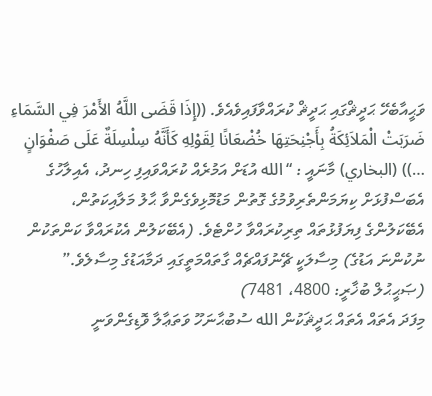ވަޙީއާބެހޭ ޙަދީޘްގައި ޙަދީޘް ކުރައްވާފައިވެއެވެ. ((إِذَا قَضَى اللَّهُ الأَمْرَ فِي السَّمَاءِ ضَرَبَتْ الْمَلاَئِكَةُ بِأَجْنِحَتِهَا خُضْعَانًا لِقَوْلِهِ كَأَنَّهُ سِلْسِلَةٌ عَلَى صَفْوَانٍ …)) (البخاري) މާނައީ : “الله އުޑަށް އަމުރެއް ކުރައްވައިފި ހިނދު، އެއިލާހުގެ އެބަސްފުޅަށް ކިޔަމަންތެރިވުމުގެ ގޮތުން މަޑުމޮޅިވެގެންވާ ޙާލު މަލާއިކަތުން، އެބޭކަލުންގެ ފިޔަފުޅުތައް ތިރިކުރައްވާ ހުށްޓެވެ. (އެބޭކަލުން އެކުރައްވާ ކަންތަކުން ނުކުންނަ އަޑުގެ) މިސާލަކީ ޗޭނުފައްޗެއް ގާތައްމަތީގައި ދަމާއަޑުގެ މިސާލެވެ.” (ޞަޙީޙުލް ބުޚާރީ: 4800، 7481)
މިފަދަ އެތައް އެތައް ޙަދީޘަކުން الله ސުބުޙާނަހޫ ވަތަޢާލާ ވޮޑިގެންވަނީ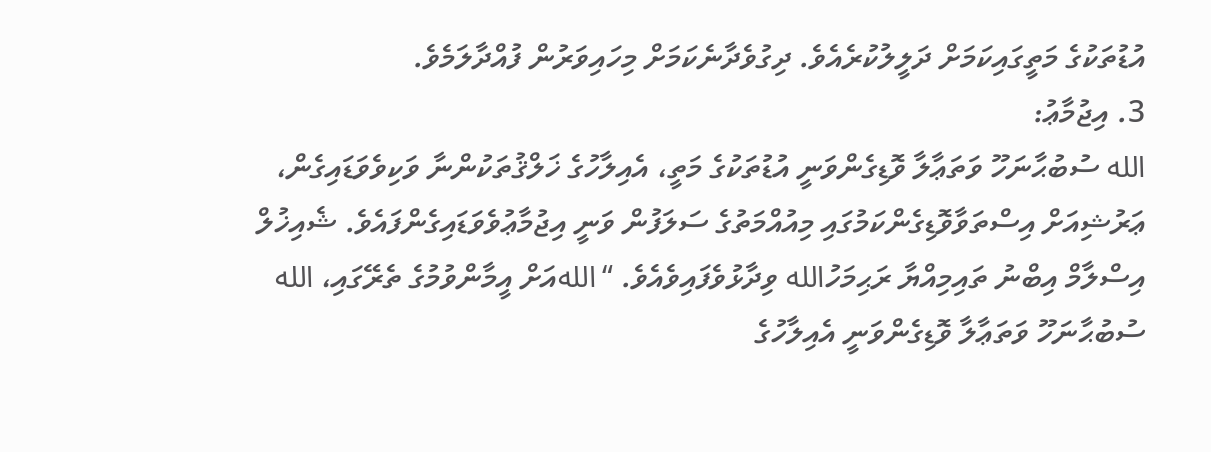އުޑުތަކުގެ މަތީގައިކަމަށް ދަލީލުކުރެއެވެ. ދިގުވެދާނެކަމަށް މިހައިވަރުން ފުއްދާލަމެވެ.
3. އިޖުމާޢު:
الله ސުބުޙާނަހޫ ވަތަޢާލާ ވޮޑިގެންވަނީ އުޑުތަކުގެ މަތީ، އެއިލާހުގެ ޚަލްޤުތަކުންނާ ވަކިވެވަޑައިގެން، ޢަރުޝިއަށް އިސްތަވާވޮޑިގެންކަމުގައި މިއުއްމަތުގެ ސަލަފުން ވަނީ އިޖުމާޢުވެވަޑައިގެންފައެވެ. ޝެއިޚުލް އިސްލާމް އިބްނު ތައިމިއްޔާ ރަޙިމަހުالله ވިދާޅުވެފައިވެއެވެ. “اللهއަށް އީމާންވުމުގެ ތެރޭގައި، الله ސުބުޙާނަހޫ ވަތަޢާލާ ވޮޑިގެންވަނީ އެއިލާހުގެ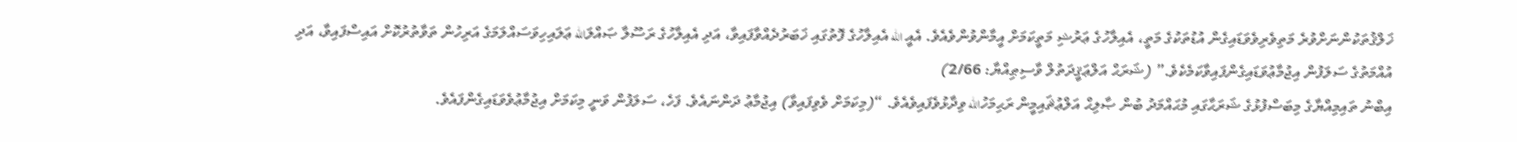ޚަލްޤުތަކުންނަށްވުރެ މަތިވެރިވެވަޑައިގެން އުޑުތަކުގެ މަތީ، އެއިލާހުގެ ޢަރުޝި މަތީކަމަށް އީމާންވުންވެއެވެ. އެއީ الله އެއިލާހުގެ ފޮތުގައި ޚަބަރުދެއްވާފައިވާ، އަދި އެއިލާހުގެ ރަސޫލާ ޞައްލަالله ޢަލައިހިވަސައްލަމަގެ އަރިހުން ތަވާތުރުކޮށް އައިސްފައިވާ، އަދި އުއްމަތުގެ ސަލަފުން އިޖުމާޢުވަޑައިގެންފައިވާކަމެކެވެ.” (ޝަރަޙް އަލްޢަޤީދަތުލް ވާސިޠިއްޔާ: 2/66)
އިބްނު ތައިމިއްޔާގެ މިބަސްފުޅުގެ ޝަރަޙާގައި މުޙައްމަދު ބުން ޞާލިޙް އަލްޢުޘައިމީން ރަޙިމަހުالله ވިދާޅުވެފައިވެއެވެ. “(މިކަމަށް ވެވިފައިވާ) އިޖުމާޢު ދަންނައެވެ. ފަހެ، ސަލަފުން ވަނީ މިކަމަށް އިޖުމާޢުވެވަޑައިގެންފައެވެ.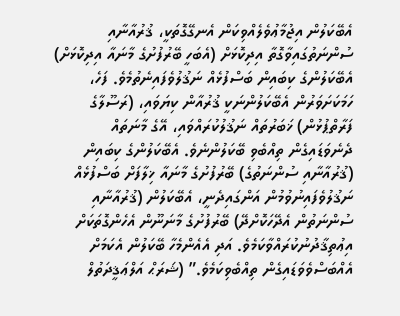އެބޭކަލުން އިޖުމާޢުވެލެއްވިކަން އެނގޭގޮތަކީ، ޤުރުއާނާއި ސުންނަތުގައިވާގޮތާ އިދިކޮޅަށް (އެބަހީ ބޭރުފުށުގެ މާނައާ އިދިކޮޅަށް) އެބޭކަލުންގެ ކިބައިން ބަސްފުޅެއް ނަޤުލުވެފައިނެތުމެވެ. ފަހެ، ހަމަކަށަވަރުން އެބޭކަލުންނަކީ ޤުރުއާން ކިޔަވައި، (ރަސޫލާގެ ފަރާތްޕުޅުން) ޚަބަރުތައް ނަޤުލުކުރައްވައި، އޭގެ މާނަތައް ދެނެވަޑައިގެން ތިއްބެވި ބޭކަލުންނެވެ. އެބޭކަލުންގެ ކިބައިން (ޤުރުއާނާއި ސުންނަތުގެ) ބޭރުފުށުގެ މާނައާ ޚިލާފަށް ބަސްފުޅެއް ނަޤުލުވެފައިނުވުމުން އަންގައިދެނީ، އެބޭކަލުން (ޤުރުއާނާއި ސުންނަތުން އެދޭހަކޮށްދޭ) ބޭރުފުށުގެ މާނަނޫން އެހެންގޮތަކަށް އިޢުތިޤާދުނުކުރައްވާކަމެވެ. އަދި އެއެންމެހާ ބޭކަލުން އެކަމަށް އެއްބަސްވެވަޑައިގެން ތިއްބެވިކަމެވެ.” (ޝަރަޙް އަލްޢަޤީދަތުލް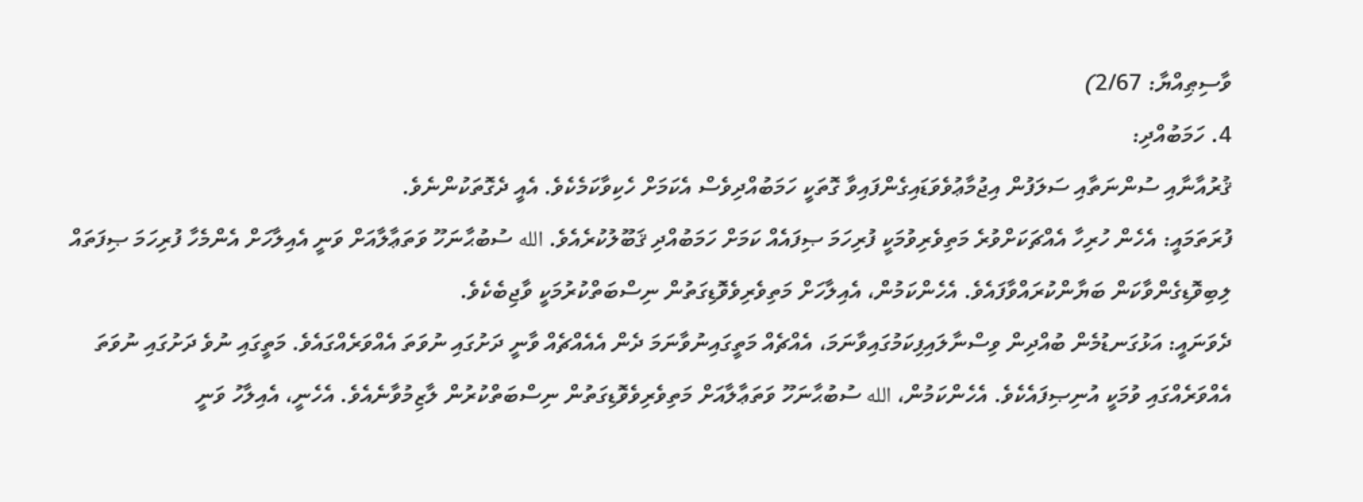ވާސިޠިއްޔާ: 2/67)
4. ހަމަބުއްދި:
ޤުރުއާނާއި ސުންނަތާއި ސަލަފުން އިޖުމާޢުވެވަޑައިގެންފައިވާ ގޮތަކީ ހަމަބުއްދިވެސް އެކަމަށް ހެކިވާކަމެކެވެ. އެއީ ދެގޮތަކުންނެވެ.
ފުރަތަމައީ: އެހެން ހުރިހާ އެއްޗަކަށްވުރެ މަތިވެރިވުމަކީ ފުރިހަމަ ޞިފައެއް ކަމަށް ހަމަބުއްދި ޤަބޫލުކުރެއެވެ. الله ސުބުޙާނަހޫ ވަތަޢާލާއަށް ވަނީ އެއިލާހަށް އެންމެހާ ފުރިހަމަ ޞިފަތައް ލިބިވޮޑިގެންވާކަން ބަޔާންކުރައްވާފައެވެ. އެހެންކަމުން، އެއިލާހަށް މަތިވެރިވެވޮޑިގަތުން ނިސްބަތްކުރުމަކީ ވާޖިބެކެވެ.
ދެވަނައީ: އަޅުގަނޑުމެން ބުއްދިން ވިސްނާލައިފިކަމުގައިވާނަމަ، އެއްޗެއް މަތީގައިނުވާނަމަ ދެން އެއެއްޗެއް ވާނީ ދަށުގައި ނުވަތަ އެއްވަރެއްގައެވެ. މަތީގައި ނުވެ ދަށުގައި ނުވަތަ އެއްވަރެއްގައި ވުމަކީ އުނިޞިފައެކެވެ. އެހެންކަމުން، الله ސުބުޙާނަހޫ ވަތަޢާލާއަށް މަތިވެރިވެވޮޑިގަތުން ނިސްބަތްކުރުން ލާޒިމުވާނެއެވެ. އެހެނީ، އެއިލާހު ވަނީ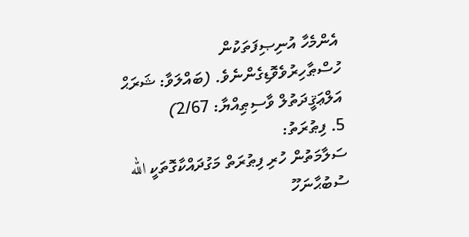އެންމެހާ އުނިޞިފަތަކުން ހުސްޠާހިރުވެވޮޑިގެންނެވެ. (ބައްލަވާ: ޝަރަޙް އަލްޢަޤީދަތުލް ވާސިޠިއްޔާ: 2/67)
5. ފިޠުރަތު:
ސަލާމަތުން ހުރި ފިޠުރަތް މަގުދައްކާގޮތަކީ الله ސުބުޙާނަހޫ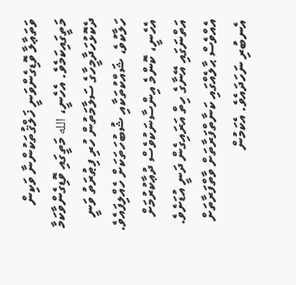ވަތަޢާލާ ވޮޑިގެންވަނީ ޚަލްޤުތަކުންނާ ވަކިން މަތީގައިކަމެވެ. އެހެނީ، الله މަތީގައި ވޮޑިގެންވާކަމާ ދެކޮޅުހަދާމީހާގެ ސަލާމަތުން ހުރި ފިޠުރަތު ވަނީ ހަލާކުވެ، ޝައްކުތަކާއި ޝުބުހަތަކަށް ހެއްލިފައެވެ. އެހެނީ، ކޮންމެ އިންސާނަކުވެސް ދުޢާކުރުމަށް އަތްނަގައި އޭނާގެ ހިތް އަރައިގެން ދަނީ އުޑަށެވެ. އެއްވެސް ޙާލެއްގައި ކަނާތްފަރާތަށް ވާތްފަރާތަށް އެނބުރި ނަހަދައެވެ. އެކަމުން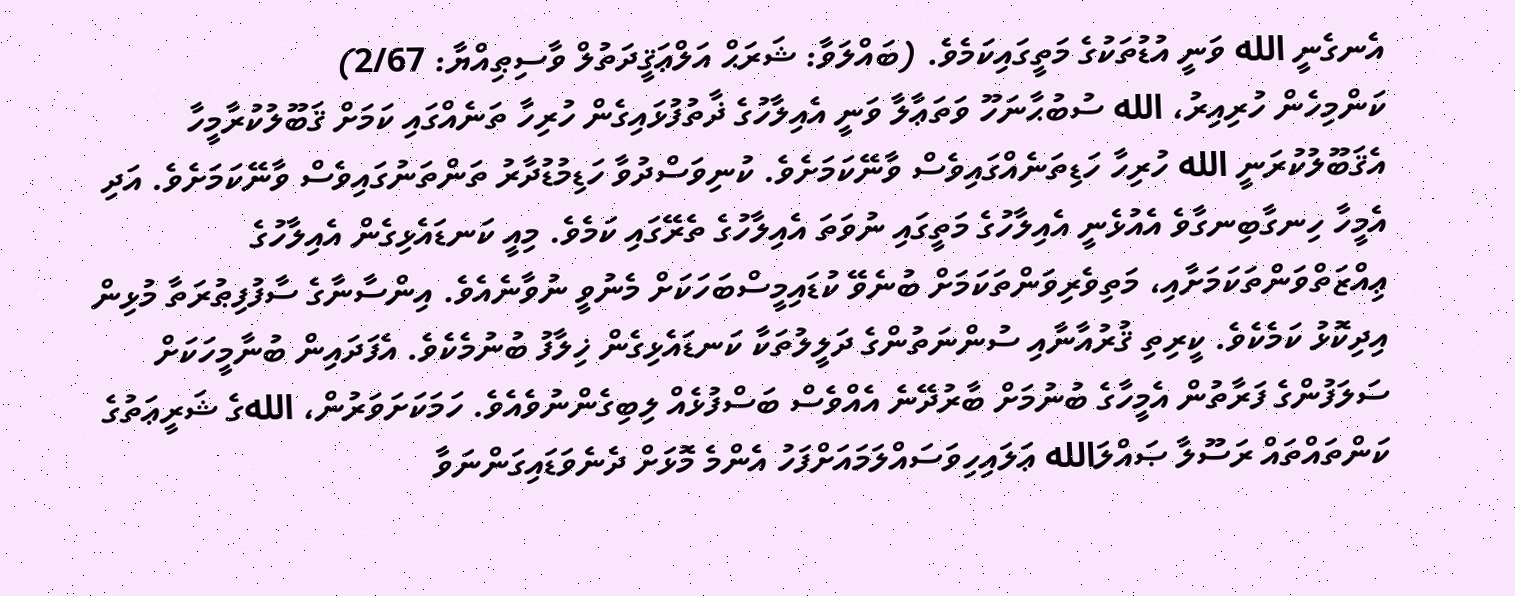އެނގެނީ الله ވަނީ އުޑުތަކުގެ މަތީގައިކަމެވެ. (ބައްލަވާ: ޝަރަޙް އަލްޢަޤީދަތުލް ވާސިޠިއްޔާ: 2/67)
ކަންމިހެން ހުރިއިރު، الله ސުބުޙާނަހޫ ވަތަޢާލާ ވަނީ އެއިލާހުގެ ޛާތުފުޅައިގެން ހުރިހާ ތަނެއްގައި ކަމަށް ޤަބޫލުކުރާމީހާ އެޤަބޫލުކުރަނީ الله ހުރިހާ ހަޑިތަނެއްގައިވެސް ވާނޭކަމަށެވެ. ކުނިވަސްދުވާ ހަޑިމުޑުދާރު ތަންތަނުގައިވެސް ވާނޭކަމަށެވެ. އަދި އެމީހާ ހިނގާބިނގާވެ އެއުޅެނީ އެއިލާހުގެ މަތީގައި ނުވަތަ އެއިލާހުގެ ތެރޭގައި ކަމެވެ. މިއީ ކަނޑައެޅިގެން އެއިލާހުގެ ޢިއްޒަތްވަންތަކަމަށާއި، މަތިވެރިވަންތަކަމަށް ބުނެވޭ ކުޑައިމީސްބަހަކަށް މެނުވީ ނުވާނެއެވެ. އިންސާނާގެ ސާފުފިޠުރަތާ މުޅިން އިދިކޮޅު ކަމެކެވެ. ކީރިތި ޤުރުއާނާއި ސުންނަތުންގެ ދަލީލުތަކާ ކަނޑައެޅިގެން ޚިލާފު ބުނުމެކެވެ. އެފަދައިން ބުނާމީހަކަށް ސަލަފުންގެ ފަރާތުން އެމީހާގެ ބުނުމަށް ބާރުދޭނެ އެއްވެސް ބަސްފުޅެއް ލިބިގެންނުވެއެވެ. ހަމަކަށަވަރުން، اللهގެ ޝަރީޢަތުގެ ކަންތައްތައް ރަސޫލާ ޞައްލަالله ޢަލައިހިވަސައްލަމައަށްފަހު އެންމެ މޮޅަށް ދެނެވަޑައިގަންނަވާ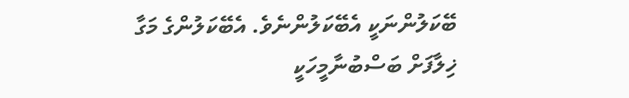ބޭކަލުންނަކީ އެބޭކަލުންނެވެ. އެބޭކަލުންގެ މަގާ ޚިލާފަށް ބަސްބުނާމީހަކީ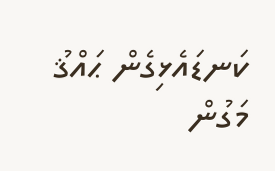ކަނޑައެޅިގެން ޙައްޤު މަގުން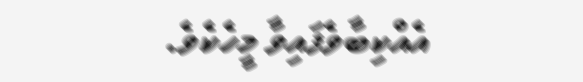އެއްކިބާވެފައިވާ މީހެކެވެ.